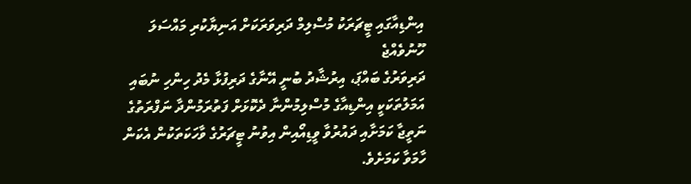އިންޑިއާގައި ޓީޗަރަކު މުސްލިމް ދަރިވަރަކަށް އަނިޔާކުރި މައްސަލަ ހޫނުވެއްޖެ
ދަރިވަރުގެ ބައްޕަ، އިރުޝާދު ބުނީ އޭނާގެ ދަރިފުޅާ މެދު ހިންހި ނުބައި އަމަލުތަކަކީ އިންޑިއާގެ މުސްލިމުންނާ ދެކޮޅަށް ފަތުރަމުންދާ ނަފްރަތުގެ ނަތީޖާ ކަމަށާއި ދައުރުވާ ވީޑިއޯއިން އިވުނު ޓީޗަރުގެ ވާހަކަތަކުން އެކަން ހާމަވާ ކަމަށެވެ.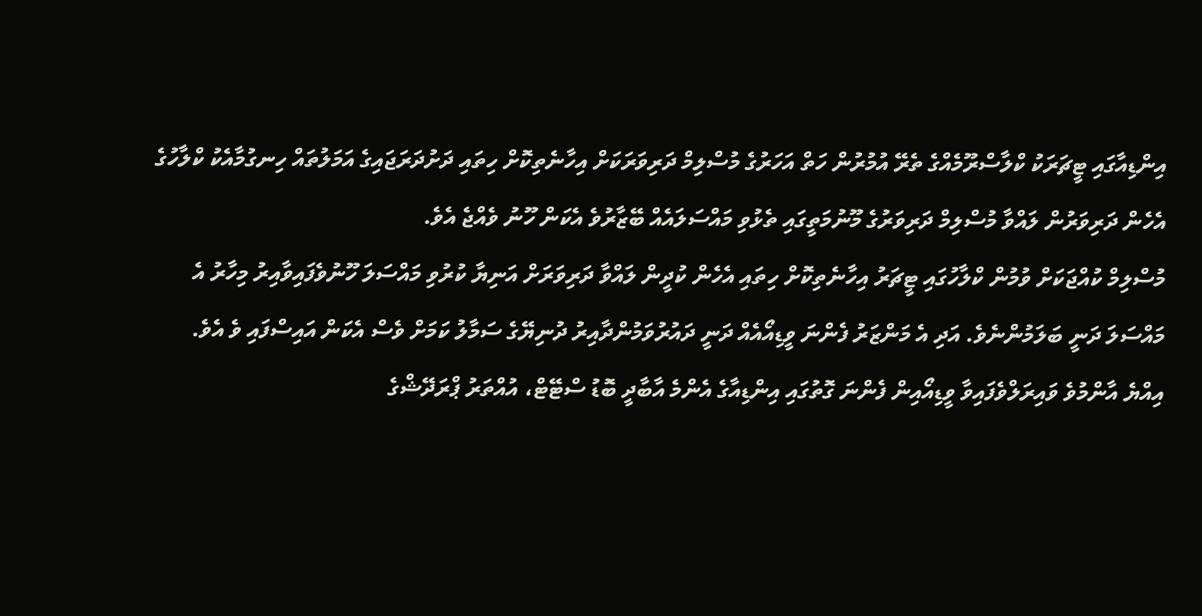އިންޑިއާގައި ޓީޗަރަކު ކްލާސްރޫމެއްގެ ތެރޭ އުމުރުން ހަތް އަހަރުގެ މުސްލިމް ދަރިވަރަކަށް އިހާނެތިކޮށް ހިތައި ދަށުދަރަޖައިގެ އަމަލުތައް ހިނގުމާއެކު ކްލާހުގެ އެހެން ދަރިވަރުން ލައްވާ މުސްލިމް ދަރިވަރުގެ މޫނުމަތީގައި ތެޅުވި މައްސަލައެއް ބޭޒާރުވެ އެކަން ހޫނު ވެއްޖެ އެވެ.
މުސްލިމް ކުއްޖަކަށް ވުމުން ކްލާހުގައި ޓީޗަރު އިހާނެތިކޮށް ހިތައި އެހެން ކުދީން ލައްވާ ދަރިވަރަށް އަނިޔާ ކުރުވި މައްސަލަ ހޫނުވެފައިވާއިރު މިހާރު އެ މައްސަލަ ދަނީ ބަލަމުންނެވެ. އަދި އެ މަންޒަރު ފެންނަ ވީޑިއޯއެއް ދަނީ ދައުރުވަމުންދާއިރު ދުނިޔޭގެ ސަމާލު ކަމަށް ވެސް އެކަން އައިސްފައި ވެ އެވެ.
އިއްޔެ އާންމުވެ ވައިރަލްވެފައިވާ ވީޑިއޯއިން ފެންނަ ގޮތުގައި އިންޑިއާގެ އެންމެ އާބާދީ ބޮޑު ސްޓޭޓް، އުއްތަރު ޕްރަދޭޝްގެ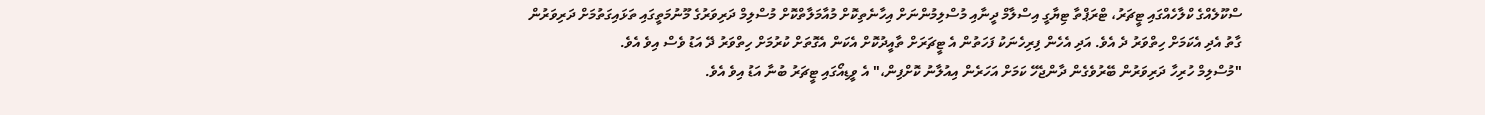ސްކޫލެއްގެ ކްލާހެއްގައި ޓީޗަރު، ޓްރަޕްތާ ޓިޔާގީ އިސްލާމް ދީނާއި މުސްލިމުންނަށް އިހާނެތިކޮށް މުއާމަލާތްކޮށް މުސްލިމް ދަރިވަރުގެ މޫނުމަތީގައި ތަޅައިގަތުމަށް ދަރިވަރުން ގާތު އެދި އެކަމަށް ހިތްވަރު ދެ އެވެ. އަދި އެހެން ފިރިހެނަކު ފަހަތުން އެ ޓީޗަރަށް ތާއީދުކޮށް އެކަން އެގޮތަށް ކުރުމަށް ހިތްވަރު ދޭ އަޑު ވެސް އިވެ އެވެ.
"މުސްލިމް ހުރިހާ ދަރިވަރުން ބޭރުވެގެން ދާންޖެހޭ ކަމަށް އަހަރެން އިއުލާނު ކޮށްފިން،" އެ ވީޑިއޯގައި ޓީޗަރު ބުނާ އަޑު އިވެ އެވެ.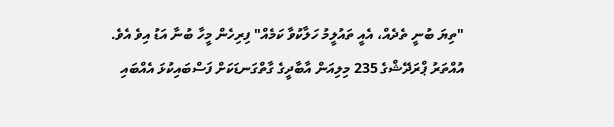"ތިޔަ ބުނީ ތެދެއް، އެއީ ތައުލީމު ހަލާކުވާ ކަމެއް" ފިރިހެން މީހާ ބުނާ އަޑު އިވެ އެވެ.
އުއްތަރު ޕްރަދޭޝްގެ 235 މިލިއަން އާބާދީގެ ގާތްގަނޑަކަށް ފަސްބައިކުޅަ އެއްބައި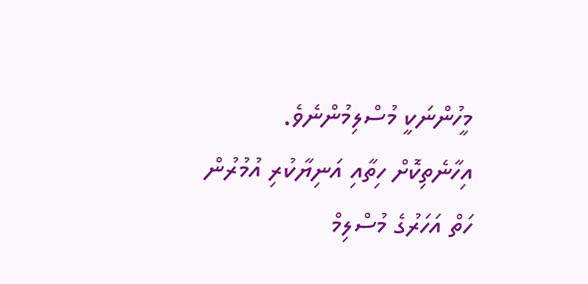މީހުންނަކީ މުސްލިމުންނެވެ.
އިހާނެތިކޮށް ހިތާއި އަނިޔާކުރި އުމުރުން ހަތް އަހަރުގެ މުސްލިމް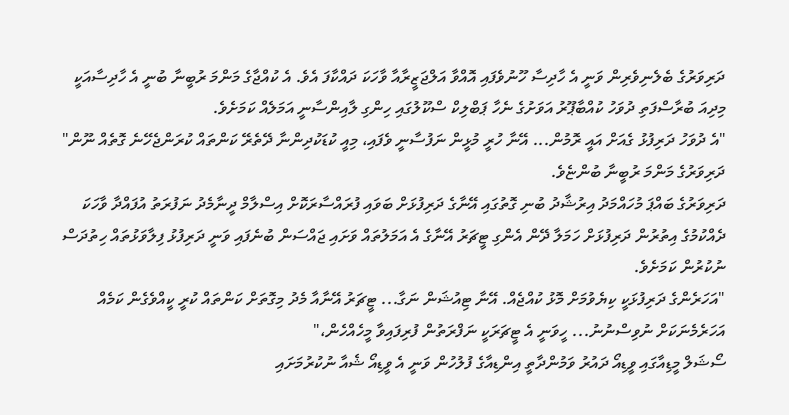ދަރިވަރުގެ ބެލެނިވެރިން ވަނީ އެ ހާދިސާ ހޫނުވެފައި އޮއްވާ އަލްޖަޒީރާއާ ވާހަކަ ދައްކާފަ އެވެ. އެ ކުއްޖާގެ މަންމަ ރުބީނާ ބުނީ އެ ހާދިސާއަކީ މިދިއަ ބުރާސްފަތި ދުވަހު ކުއްބާޕޫރު އަވަށުގެ ނެހާ ޕަބްލިކް ސްކޫލުގައި ހިންގި ލާއިންސާނީ އަމަލެއް ކަމަށެވެ.
"އެ ދުވަހު ދަރިފުޅު ގެއަށް އައީ ރޮމުން... އޭނާ ހުރީ މުޅީން ނަފުސާނީ ވެފައި، މިއީ ކުޑަކުދިންނާ ދޭތެރޭ ކަންތައް ކުރަންޖެހޭނެ ގޮތެއް ނޫން" ދަރިވަރުގެ މަންމަ ރުބީނާ ބުންޏެވެ.
ދަރިވަރުގެ ބައްޕަ މުހައްމަދު އިރުޝާދު ބުނި ގޮތުގައި އޭނާގެ ދަރިފުޅަށް ބަވައި ފުރައްސާރަކޮށް އިސްލާމް ދީނާމެދު ނަފުރަތު އުފައްދާ ވާހަކަ ދެއްކުމުގެ އިތުރުން ދަރިފުޅަށް ހަމަލާ ދޭން އެންގި ޓީޗަރު އޭނާގެ އެ އަމަލުތައް ވަށައި ޖައްސަން ބުނެފައި ވަނީ ދަރިފުޅު ފިލާވަޅުތައް ހިތުދަސް ނުކުރުން ކަމަށެވެ.
"އަހަރެންގެ ދަރިފުޅަކީ ކިޔެވުމަށް މޮޅު ކުއްޖެއް. އޭނާ ޓިއުޝަން ނަގާ... ޓީޗަރު އޭނާއާ މެދު މިގޮތަށް ކަންތައް ކުރީ ކީއްވެގެން ކަމެއް އަހަރެމެނަކަށް ނުވިސްނުނު... ހީވަނީ އެ ޓީޗަރަކީ ނަފްރަތުން ފުރިފައިވާ މީހެއްހެން،"
ސޯޝަލް މީޑިއާގައި ވީޑިއޯ ދައުރު ވަމުންދާތީ އިންޑިއާގެ ފުލުހުން ވަނީ އެ ވީޑިއޯ ޝެއާ ނުކުރުމަށައި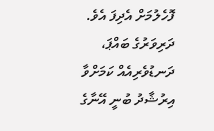ފޮހެލުމަށް އެދިފަ އެވެ.
ދަރިވަރުގެ ބައްޕަ، ދަނޑުވެރިއެއް ކަމަށްވާ އިރުޝާދު ބުނީ އޭނާގެ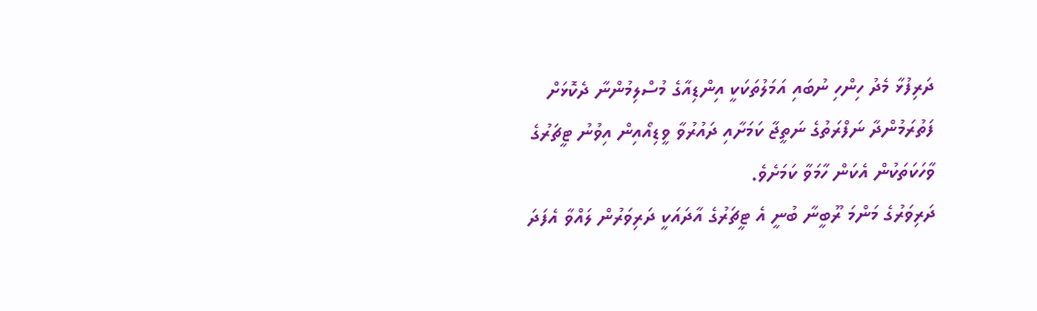ދަރިފުޅާ މެދު ހިންހި ނުބައި އަމަލުތަކަކީ އިންޑިއާގެ މުސްލިމުންނާ ދެކޮޅަށް ފަތުރަމުންދާ ނަފްރަތުގެ ނަތީޖާ ކަމަށާއި ދައުރުވާ ވީޑިއޯއިން އިވުނު ޓީޗަރުގެ ވާހަކަތަކުން އެކަން ހާމަވާ ކަމަށެވެ.
ދަރިވަރުގެ މަންމަ ރޫބީނާ ބުނީ އެ ޓީޗަރުގެ އާދައަކީ ދަރިވަރުން ލައްވާ އެފަދަ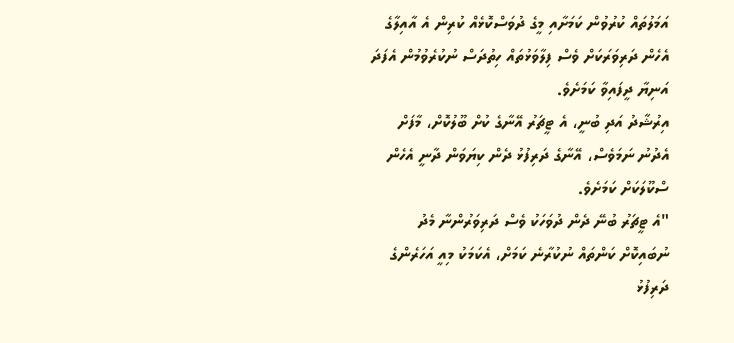އަމަލުތައް ކުރުވުން ކަމަށާއި މީގެ ދުވަސްކޮޅެއް ކުރިން އެ އާއިލާގެ އެހެން ދަރިވަރަކަށް ވެސް ފިލާވަޅުތައް ހިތުދަސް ނުކުރެވުމުން އެފަދަ އަނިޔާ ދީފައިވާ ކަމަށެވެ.
އިރުޝާދު އަދި ބުނީ، އެ ޓީޗަރު އޭނާގެ ކުށް ބޫލުކޮށް، މާފަށް އެދުނު ނަމަވެސް، އޭނާގެ ދަރިފުޅު ދެން ކިޔަވަން ދާނީ އެހެން ސްކޫލަކަށް ކަމަށެވެ.
"އެ ޓީޗަރު ބުނޭ ދެން ދުވަހަކު ވެސް ދަރިވަރުންނާ މެދު ނުބައިކޮށް ކަންތައް ނުކުރާނެ ކަމަށް، އެކަމަކު މިއީ އަހަރެންގެ ދަރިފުޅު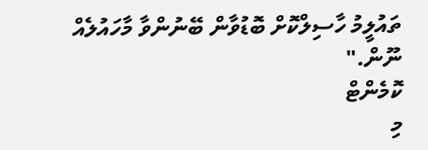ތައުލީމު ހާސިލްކޮށް ބޮޑުވާން ބޭނުންވާ މާހައުލެއް ނޫން."
ކޮމެންޓް
މި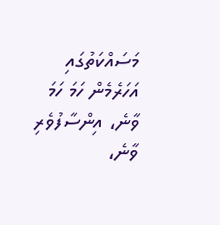މަސައްކަތުގައި އަހަރެމެން ހަމަ ހަމަ ވާނެ، އިންސާފުވެރި ވާނެ،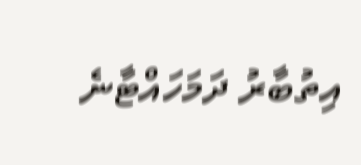އިތުބާރު ދަމަހައްޓާނެ